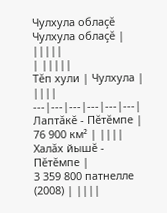Чулхула облаçĕ
Чулхула облаçĕ | |||||
| |||||
Тĕп хули | Чулхула | ||||
---|---|---|---|---|---|
Лаптăкĕ - Пĕтĕмпе |
76 900 км² | ||||
Халăх йышĕ - Пĕтĕмпе |
3 359 800 патнелле (2008) | ||||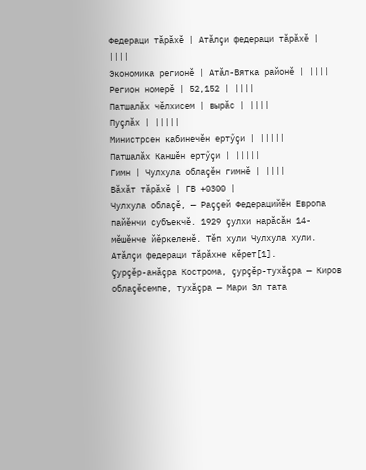Федераци тăрăхĕ | Атăлçи федераци тăрăхĕ | ||||
Экономика регионĕ | Атăл-Вятка районĕ | ||||
Регион номерĕ | 52,152 | ||||
Патшалăх чĕлхисем | вырăс | ||||
Пуçлăх | |||||
Министрсен кабинечĕн ертӳçи | |||||
Патшалăх Каншĕн ертӳçи | |||||
Гимн | Чулхула облаçĕн гимнĕ | ||||
Вăхăт тăрăхĕ | ГВ +0300 |
Чулхула облаçĕ, — Раççей Федерацийĕн Европа пайĕнчи субъекчĕ. 1929 çулхи нарăсăн 14-мĕшĕнче йĕркеленĕ. Тӗп хули Чулхула хули. Атăлçи федераци тăрăхне кĕрет[1].
Çурçĕр-анăçра Кострома, çурçĕр-тухăçра — Киров облаçĕсемпе, тухăçра — Мари Эл тата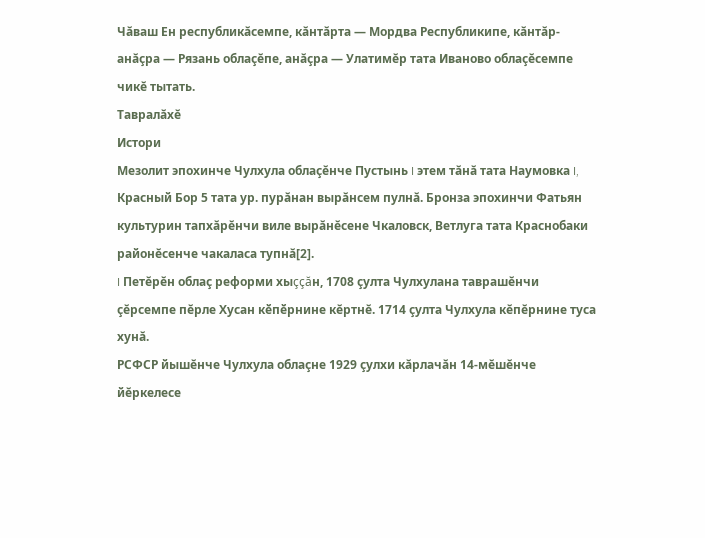Чăваш Ен республикăсемпе, кăнтăрта — Мордва Республикипе, кăнтăр-анăçра — Рязань облаçĕпе, анăçра — Улатимĕр тата Иваново облаçĕсемпе чикĕ тытать.
Тавралăхĕ
Истори
Мезолит эпохинче Чулхула облаçĕнче Пустынь I этем тăнă тата Наумовка I, Красный Бор 5 тата ур. пурăнан вырăнсем пулнă. Бронза эпохинчи Фатьян культурин тапхăрĕнчи виле вырăнĕсене Чкаловск, Ветлуга тата Краснобаки районĕсенче чакаласа тупнă[2].
I Петĕрĕн облаç реформи хыççăн, 1708 çулта Чулхулана таврашĕнчи çĕрсемпе пĕрле Хусан кӗпӗрнине кĕртнĕ. 1714 çулта Чулхула кĕпĕрнине туса хунă.
РСФСР йышĕнче Чулхула облаçне 1929 çулхи кăрлачăн 14-мĕшĕнче йĕркелесе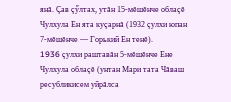янă. Çав çӳлтах, утăн 15-мĕшĕнче облаçĕ Чулхула Ен ята куçарнă (1932 çулхи юпан 7-мĕшĕнче — Горький Ен тенĕ).
1936 çулхи раштавăн 5-мĕшĕнче Ене Чулхула облаçĕ (унтан Мари тата Чăваш ресубликисем уйрăлса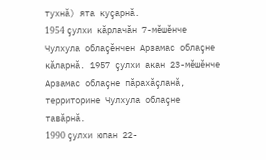тухнă) ята куçарнă.
1954 çулхи кăрлачăн 7-мĕшĕнче Чулхула облаçĕнчен Арзамас облаçне кăларнă. 1957 çулхи акан 23-мĕшĕнче Арзамас облаçне пăрахăçланă, территорине Чулхула облаçне тавăрнă.
1990 çулхи юпан 22-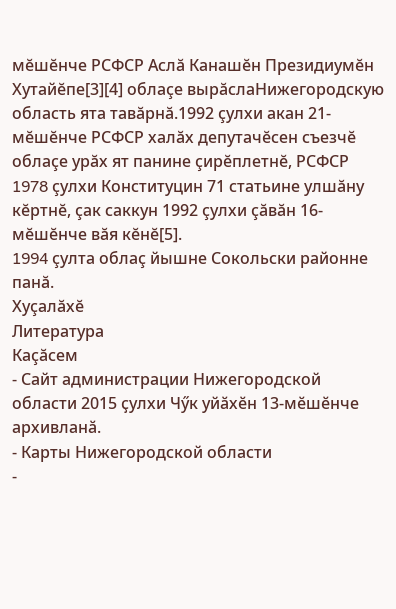мĕшĕнче РСФСР Аслă Канашĕн Президиумĕн Хутайĕпе[3][4] облаçе вырăслаНижегородскую область ята тавăрнă.1992 çулхи акан 21-мĕшĕнче РСФСР халăх депутачĕсен съезчĕ облаçе урăх ят панине çирĕплетнĕ, РСФСР 1978 çулхи Конституцин 71 статьине улшăну кĕртнĕ, çак саккун 1992 çулхи çăвăн 16-мĕшĕнче вăя кĕнĕ[5].
1994 çулта облаç йышне Сокольски районне панă.
Хуçалăхĕ
Литература
Каçăсем
- Сайт администрации Нижегородской области 2015 ҫулхи Чӳк уйӑхӗн 13-мӗшӗнче архивланӑ.
- Карты Нижегородской области
-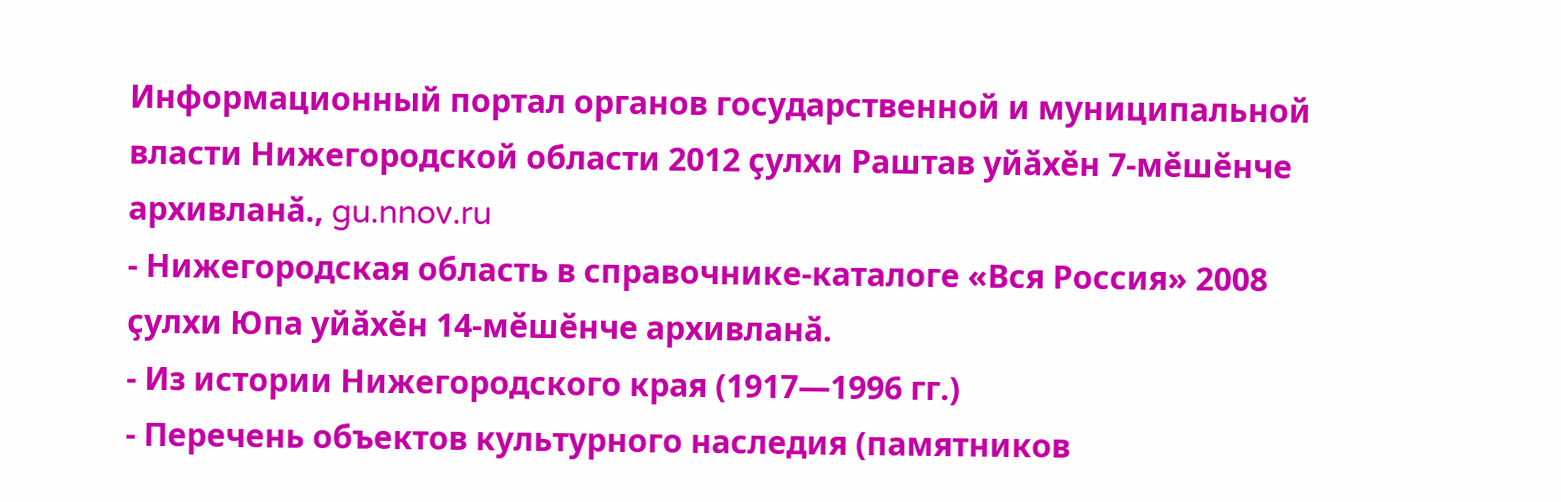Информационный портал органов государственной и муниципальной власти Нижегородской области 2012 ҫулхи Раштав уйӑхӗн 7-мӗшӗнче архивланӑ., gu.nnov.ru
- Нижегородская область в справочнике-каталоге «Вся Россия» 2008 ҫулхи Юпа уйӑхӗн 14-мӗшӗнче архивланӑ.
- Из истории Нижегородского края (1917—1996 гг.)
- Перечень объектов культурного наследия (памятников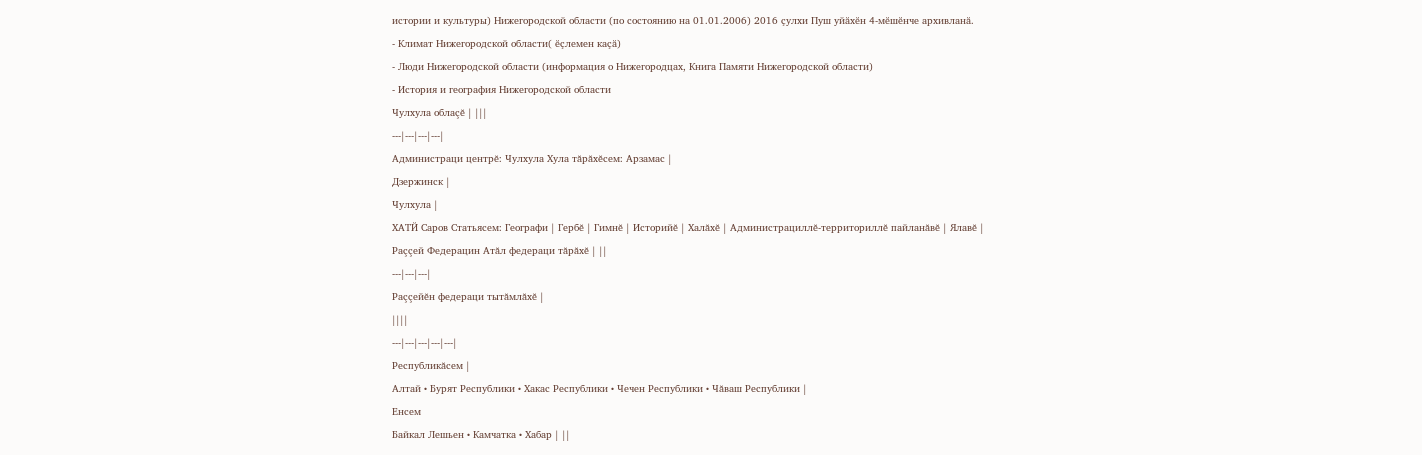истории и культуры) Нижегородской области (по состоянию на 01.01.2006) 2016 ҫулхи Пуш уйӑхӗн 4-мӗшӗнче архивланӑ.
- Климат Нижегородской области( ӗҫлемен каҫӑ)
- Люди Нижегородской области (информация о Нижегородцах, Книга Памяти Нижегородской области)
- История и география Нижегородской области
Чулхула облаçĕ | |||
---|---|---|---|
Администраци центрĕ: Чулхула Хула тăрăхĕсем: Арзамас |
Дзержинск |
Чулхула |
ХАТЙ Саров Статьясем: Географи | Гербĕ | Гимнĕ | Историйĕ | Халăхĕ | Администрациллĕ-территориллĕ пайланăвĕ | Ялавĕ |
Раççей Федерацин Атăл федераци тăрăхĕ | ||
---|---|---|
Раççейĕн федераци тытăмлăхĕ |
||||
---|---|---|---|---|
Республикăсем |
Алтай • Бурят Республики • Хакас Республики • Чечен Республики • Чăваш Республики |
Енсем
Байкал Лешьен • Камчатка • Хабар | ||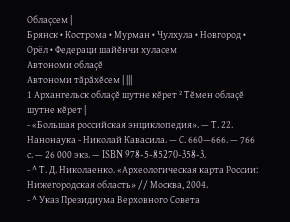Облаçсем |
Брянск • Кострома • Мурман • Чулхула • Новгород • Орёл • Федераци шайĕнчи хуласем
Автономи облаçĕ
Автономи тăрăхĕсем | |||
1 Архангельск облаçĕ шутне кĕрет ² Тĕмен облаçĕ шутне кĕрет |
- «Большая российская энциклопедия». — Т. 22. Нанонаука - Николай Кавасила. — С. 660—666. — 766 с. — 26 000 экз. — ISBN 978-5-85270-358-3.
- ^ Т. Д. Николаенко. «Археологическая карта России: Нижегородская область» // Москва, 2004.
- ^ Указ Президиума Верховного Совета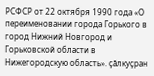РСФСР от 22 октября 1990 года «О переименовании города Горького в город Нижний Новгород и Горьковской области в Нижегородскую область». çăлкуçран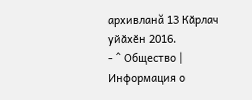архивланă 13 Кӑрлач уйӑхӗн 2016.
- ^ Общество | Информация о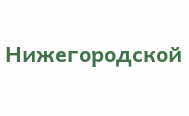Нижегородской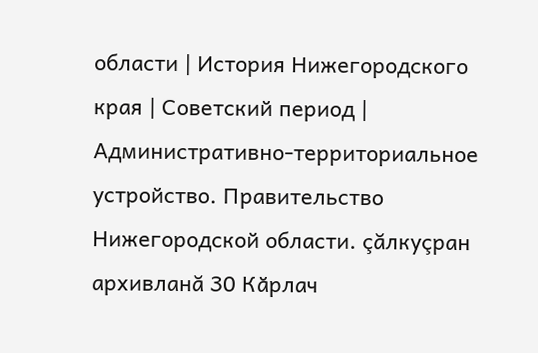области | История Нижегородского края | Советский период | Административно-территориальное устройство. Правительство Нижегородской области. çăлкуçран архивланă 30 Кӑрлач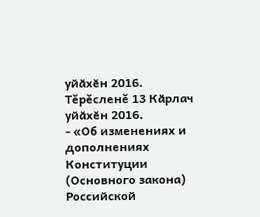уйӑхӗн 2016. Тĕрĕсленĕ 13 Кӑрлач уйӑхӗн 2016.
- «Об изменениях и дополнениях Конституции (Основного закона) Российской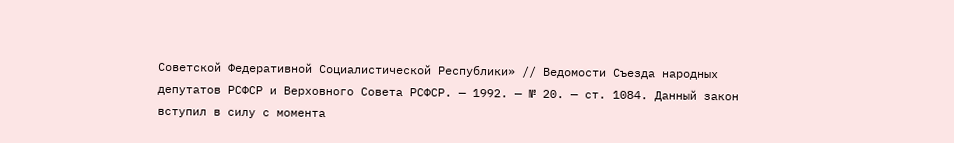Советской Федеративной Социалистической Республики» // Ведомости Съезда народных депутатов РСФСР и Верховного Совета РСФСР. — 1992. — № 20. — ст. 1084. Данный закон вступил в силу с момента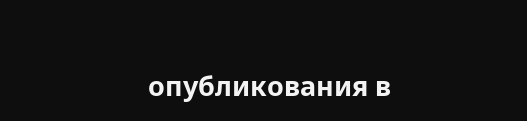опубликования в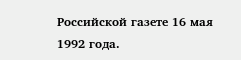Российской газете 16 мая 1992 года.